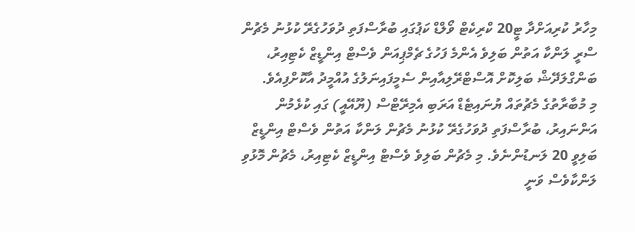މިހާރު ކުރިއަށްދާ ޓީ20 ކްރިކެޓް ވޯލްޑް ކަޕުގައި ބުރާސްފަތި ދުވަހުގެރޭ ކުޅުނު މެޗުން ސްރީ ލަންކާ އަތުން ބަލިވެ އެންމެ ފަހުގެ ޗެމްޕިއަން ވެސްޓް އިންޑީޒް ކެޓިއިރު، ބަންގްލަދޭޝް ބަލިކޮށް އޮސްޓްރޭލިއާއިން ސެމީފައިނަލުގެ އުއްމީދު އާކޮށްފިއެވެ.
މި މުބާރާތުގެ މެޗުތައް ޔުނައިޓެޑް އަރަބި އެމިރޭޓްސް (ޔޫއޭއީ) ގައި ކުޅެމުން އަންނައިރު، ބުރާސްފަތި ދުވަހުގެރޭ ކުޅުނު މެޗުން ލަންކާ އަތުން ވެސްޓް އިންޑީޒް ބަލިވީ 20 ލަނޑުންނެވެ. މި މެޗުން ބަލިވެ ވެސްޓް އިންޑީޒް ކެޓިއިރު، މެޗުން މޮޅުވި ލަންކާވެސް ވަނީ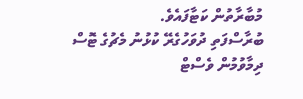މުބާރާތުން ކަޓާފައެވެ.
ބުރާސްފަތި ދުވަހުގެރޭ ކުޅުނު މެޗުގެ ޓޮސް ދިމާވުމުން ވެސްޓް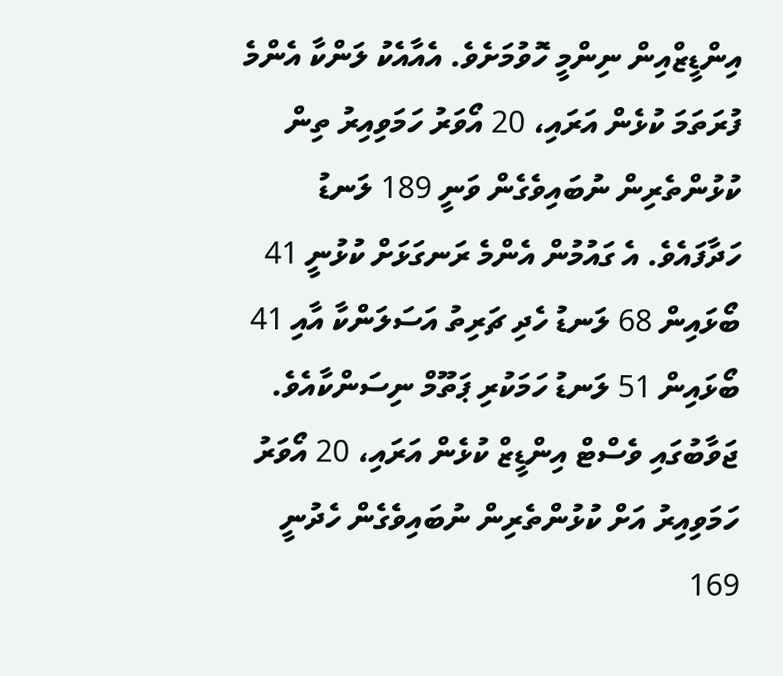އިންޑީޒްއިން ނިންމީ ހޮވުމަށެވެ. އެއާއެކު ލަންކާ އެންމެ ފުރަތަމަ ކުޅެން އަރައި، 20 އޯވަރު ހަމަވިއިރު ތިން ކުޅުންތެރިން ނުބައިވެގެން ވަނީ 189 ލަނޑު ހަދާފައެވެ. އެ ގައުމުން އެންމެ ރަނގަޅަށް ކުޅުނީ 41 ބޯޅައިން 68 ލަނޑު ހެދި ޗަރިތު އަސަލަންކާ އާއި 41 ބޯޅައިން 51 ލަނޑު ހަމަކުރި ޕަތޫމް ނިސަންކާއެވެ.
ޖަވާބުގައި ވެސްޓް އިންޑީޒް ކުޅެން އަރައި، 20 އޯވަރު ހަމަވިއިރު އަށް ކުޅުންތެރިން ނުބައިވެގެން ހެދުނީ 169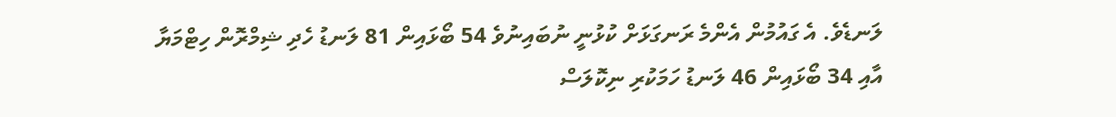ލަނޑެވެ. އެ ގައުމުން އެންމެ ރަނގަޅަށް ކުޅުނީ ނުބައިނުވެ 54 ބޯޅައިން 81 ލަނޑު ހެދި ޝިމްރޮން ހިޓްމަޔާ އާއި 34 ބޯޅައިން 46 ލަނޑު ހަމަކުރި ނިކޮލަސް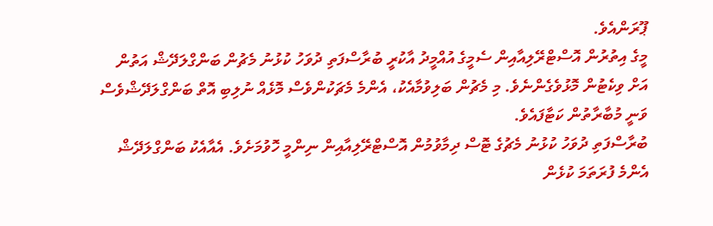ޕޫރަންއެވެ.
މީގެ އިތުރުން އޮސްޓްރޭލިއާއިން ސެމީގެ އުއްމީދު އާކުރީ ބުރާސްފަތި ދުވަހު ކުޅުނު މެޗުން ބަންގްލަދޭޝް އަތުން އަށް ވިކެޓުން މޮޅުވެގެންނެވެ. މި މެޗުން ބަލިވުމާއެކު، އެންމެ މެޗަކުންވެސް މޮޅެއް ނުލިބި އޮތް ބަންގްލަދޭޝްވެސް ވަނީ މުބާރާތުން ކަޓާފައެވެ.
ބުރާސްފަތި ދުވަހު ކުޅުނު މެޗުގެ ޓޮސް ދިމާވުމުން އޮސްޓްރޭލިއާއިން ނިންމީ ހޮވުމަށެވެ. އެއާއެކު ބަންގްލަދޭޝް އެންމެ ފުރަތަމަ ކުޅެން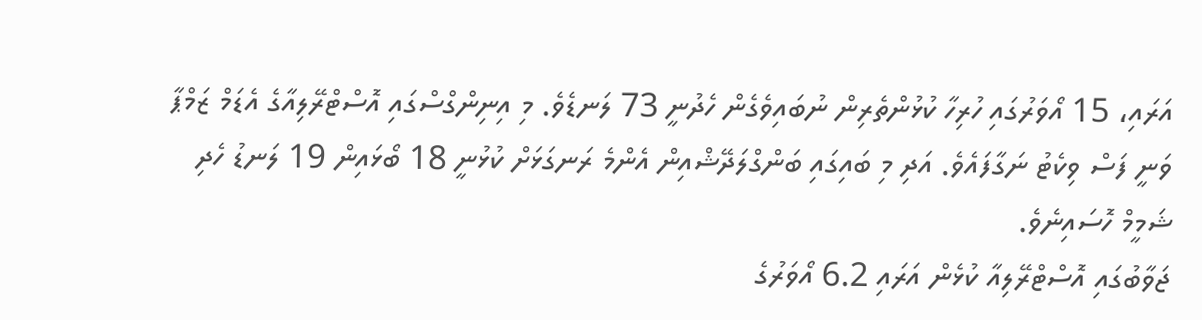އަރައި، 15 އޯވަރުގައި ހުރިހާ ކުޅުންތެރިން ނުބައިވެގެން ހެދުނީ 73 ލަނޑެވެ. މި އިނިންގްސްގައި އޮސްޓްރޭލިއާގެ އެޑަމް ޒަމްޕާ ވަނީ ފަސް ވިކެޓު ނަގާފައެވެ. އަދި މި ބައިގައި ބަންގްލަދޭޝްއިން އެންމެ ރަނގަޅަށް ކުޅުނީ 18 ބޯޅައިން 19 ލަނޑު ހެދި ޝަމީމް ހޮސައިނެވެ.
ޖަވާބުގައި އޮސްޓްރޭލިއާ ކުޅެން އަރައި 6.2 އޯވަރުގެ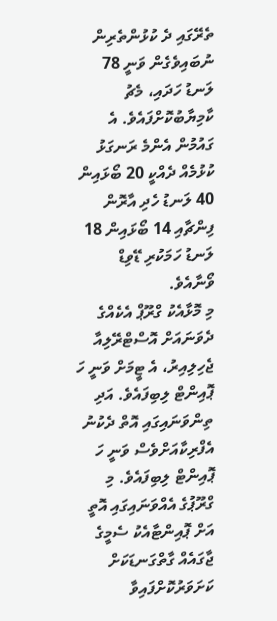ތެރޭގައި ދެ ކުޅުންތެރިން ނުބައިވެގެން ވަނީ 78 ލަނޑު ހަދައި، މެޗު ކާމިޔާބުކޮށްފައެވެ. އެ ގައުމުން އެންމެ ރަނގަޅު ކުޅުމެއް ދެއްކީ 20 ބޯޅައިން 40 ލަނޑު ހެދި އާރޮން ފިންޗާއި 14 ބޯޅައިން 18 ލަނޑު ހަމަކުރި ޑޭވިޑް ވޯނާއެވެ.
މި މޮޅާއެކު ގްރޫޕް އެކެއްގެ ދެވަނައަށް އޮސްޓްރޭލިއާ ޖެހިލިއިރު، އެ ޓީމަށް ވަނީ ހަ ޕޮއިންޓް ލިބިފައެވެ. އަދި ތިންވަނައިގައި އޮތް ދެކުނު އެފްރިކާއަށްވެސް ވަނީ ހަ ޕޮއިންޓް ލިބިފައެވެ. މި ގްރޫޕުގެ އެއްވަނައިގައި އޮތީ އަށް ޕޮއިންޓާއެކު ސެމީގެ ޖާގައެއް ގާތްގަނޑަކަށް ކަށަވަރުކޮށްފައިވާ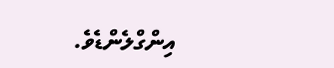އިންގްލެންޑެވެ.